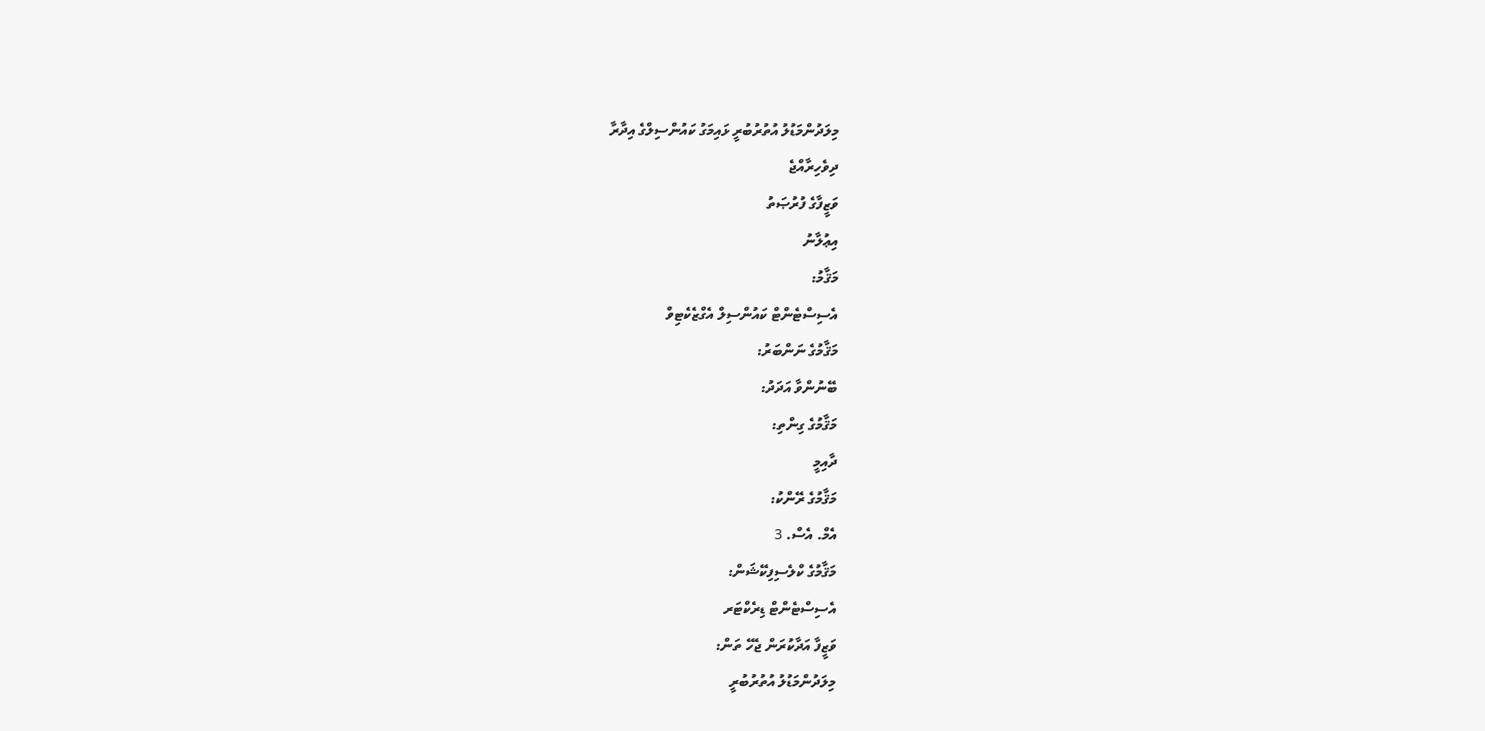މިލަދުންމަޑުލު އުތުރުބުރީ ޅައިމަގު ކައުންސިލްގެ އިދާރާ
ދިވެހިރާއްޖެ
ވަޒީފާގެ ފުރުޞަތު
އިޢުލާނު
މަޤާމު:
އެސިސްޓެންޓް ކައުންސިލް އެގްޒެކެޓިވް
މަޤާމުގެ ނަންބަރު:
ބޭނުންވާ އަދަދު:
މަޤާމުގެ ގިންތި:
ދާއިމީ
މަޤާމުގެ ރޭންކު:
އެމް. އެސް. 3
މަޤާމުގެ ކްލެސިފިކޭޝަން:
އެސިސްޓެންޓް ޑިރެކްޓަރ
ވަޒީފާ އަދާކުރަން ޖެހޭ ތަން:
މިލަދުންމަޑުލު އުތުރުބުރީ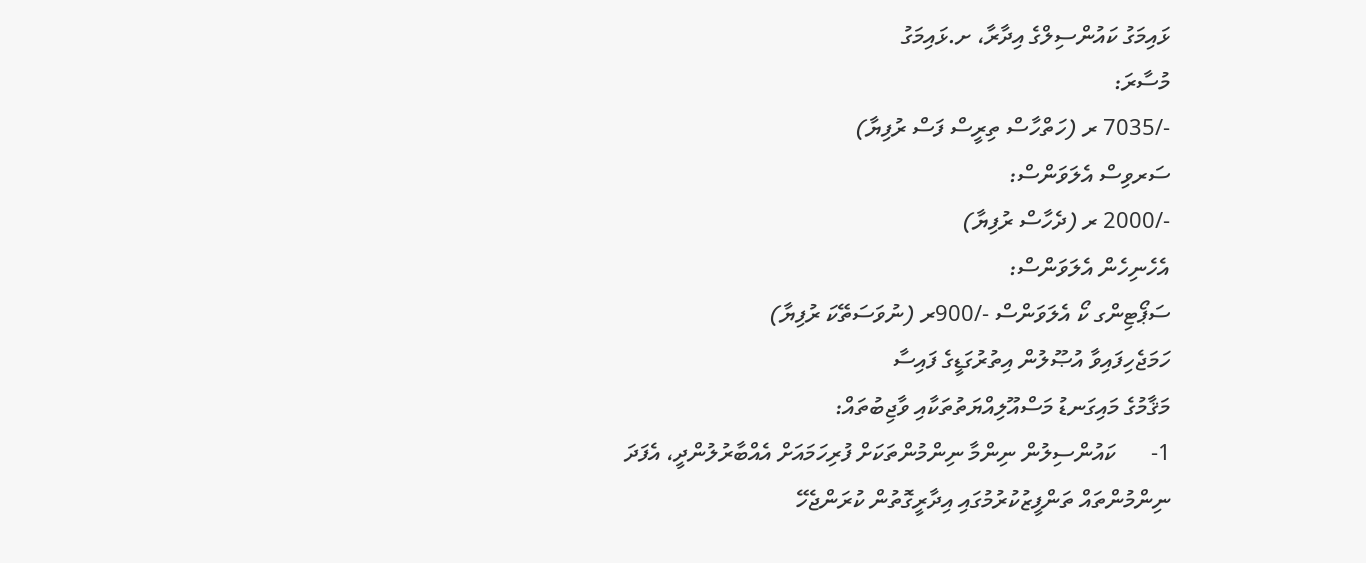ޅައިމަގު ކައުންސިލްގެ އިދާރާ، ށ.ޅައިމަގު
މުސާރަ:
-/7035 ރ (ހަތްހާސް ތިރީސް ފަސް ރުފިޔާ)
ސަރވިސް އެލަވަންސް:
-/2000 ރ (ދެހާސް ރުފިޔާ)
އެހެނިހެން އެލަވަންސް:
ސަޕޯޓިންގ ކޯ އެލަވަންސް -/900ރ (ނުވަސަތޭކަ ރުފިޔާ)
ހަމަޖެހިފައިވާ އުޞޫލުން އިތުރުގަޑީގެ ފައިސާ
މަޤާމުގެ މައިގަނޑު މަސްއޫލިއްޔަތުތަކާއި ވާޖިބުތައް:
1-      ކައުންސިލުން ނިންމާ ނިންމުންތަކަށް ފުރިހަމައަށް އެއްބާރުލުންދީ، އެފަދަ ނިންމުންތައް ތަންފީޒުކުރުމުގައި އިދާރީގޮތުން ކުރަންޖެހޭ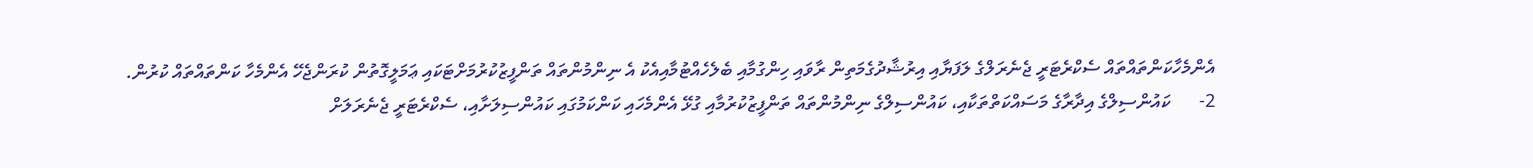އެންމެހާކަންތައްތައް ސެކްރެޓަރީ ޖެނެރަލްގެ ލަފަޔާއި އިރުޝާދުގެމަތިން ރާވައި ހިންގުމާއި ބެލެހެއްޓުމާއިއެކު އެ ނިންމުންތައް ތަންފީޒުކުރުމަށްޓަކައި ޢަމަލީގޮތުން ކުރަންޖެހޭ އެންމެހާ ކަންތައްތައް ކުރުން.
2-      ކައުންސިލްގެ އިދާރާގެ މަސައްކަތްތަކާއި، ކައުންސިލްގެ ނިންމުންތައް ތަންފީޒުކުރުމާއި ގުޅޭ އެންމެހައި ކަންކަމުގައި ކައުންސިލަށާއި، ސެކްރެޓަރީ ޖެނެރަލަށް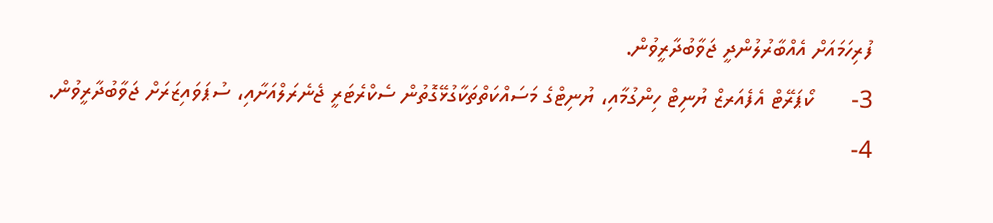ފުރިހަމައަށް އެއްބާރުލުންދީ ޖަވާބުދާރީވުން.
3-      ކޯޕަރޭޓް އެފެއަރޒް ޔުނިޓް ހިންގުމާއި، ޔުނިޓްގެ މަސައްކަތްތަކާގުޅޭގޮތުން ސެކްރެޓަރީ ޖެނެރަލްއަށާއި، ސުޕަވައިޒަރަށް ޖަވާބުދާރީވުން.
4-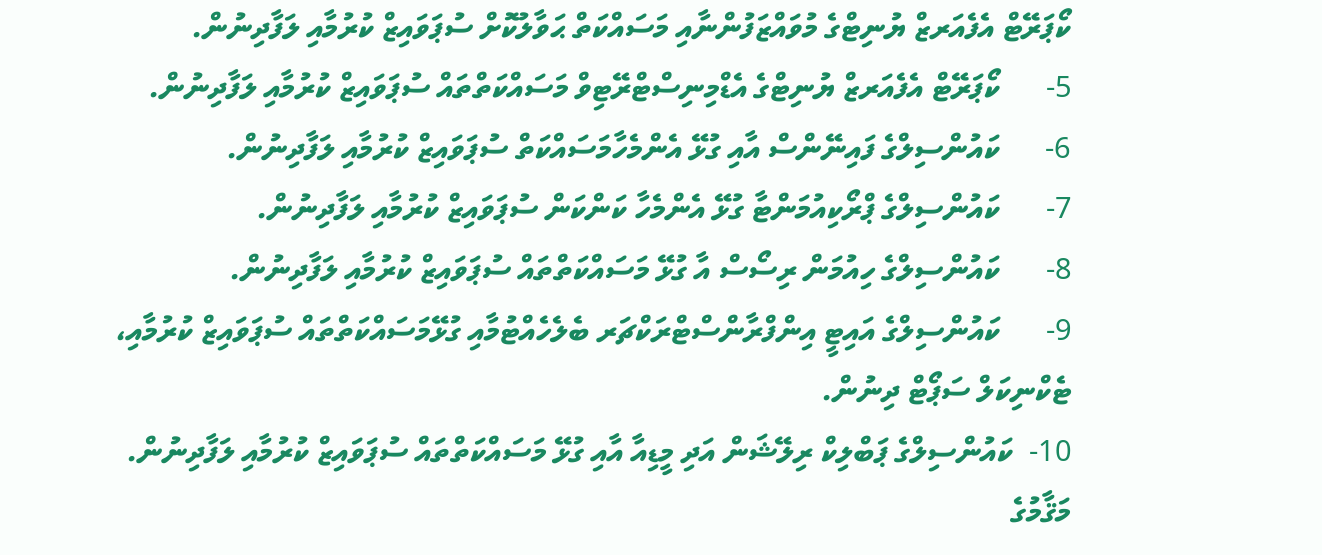ކޯޕަރޭޓް އެފެއަރޒް ޔުނިޓްގެ މުވައްޒަފުންނާއި މަސައްކަތް ޙަވާލުކޮށް ސުޕަވައިޒް ކުރުމާއި ލަފާދިނުން.
5-      ކޯޕަރޭޓް އެފެއަރޒް ޔުނިޓްގެ އެޑްމިނިސްޓްރޭޓިވް މަސައްކަތްތައް ސުޕަވައިޒް ކުރުމާއި ލަފާދިނުން.
6-      ކައުންސިލްގެ ފައިނޭންސް އާއި ގުޅޭ އެންމެހާމަސައްކަތް ސުޕަވައިޒް ކުރުމާއި ލަފާދިނުން.
7-      ކައުންސިލްގެ ޕްރޯކިއުމަންޓާ ގުޅޭ އެންމެހާ ކަންކަން ސުޕަވައިޒް ކުރުމާއި ލަފާދިނުން.
8-      ކައުންސިލްގެ ހިއުމަން ރިސޯސް އާ ގުޅޭ މަސައްކަތްތައް ސުޕަވައިޒް ކުރުމާއި ލަފާދިނުން.
9-      ކައުންސިލްގެ އައިޓީ އިންފްރާންސްޓްރަކްޗަރ ބެލެހެއްޓުމާއި ގުޅޭމަސައްކަތްތައް ސުޕަވައިޒް ކުރުމާއި، ޓެކްނިކަލް ސަޕޯޓް ދިނުން.
10-  ކައުންސިލްގެ ޕަބްލިކް ރިލޭޝަން އަދި މީޑިއާ އާއި ގުޅޭ މަސައްކަތްތައް ސުޕަވައިޒް ކުރުމާއި ލަފާދިނުން.
މަޤާމުގެ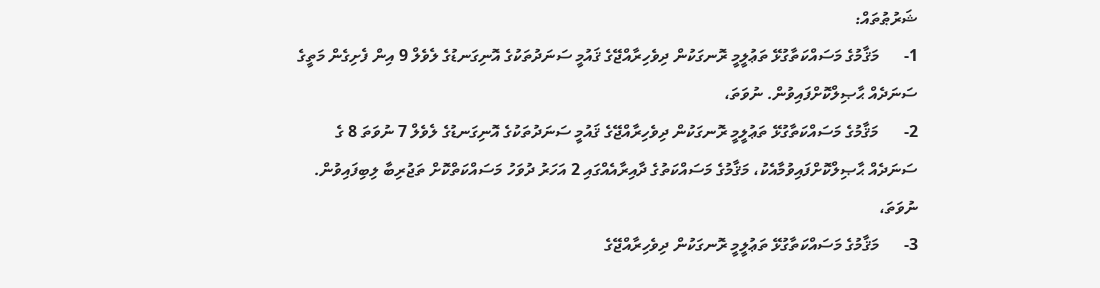ޝަރުޠުތައް:
1-      މަޤާމުގެ މަސައްކަތާގުޅޭ ތަޢުލީމީ ރޮނގަކުން ދިވެހިރާއްޖޭގެ ޤައުމީ ސަނަދުތަކުގެ އޮނިގަނޑުގެ ލެވެލް 9 އިން ފެށިގެން މަތީގެ ސަނަދެއް ޙާޞިލްކޮށްފައިވުން. ނުވަތަ،
2-      މަޤާމުގެ މަސައްކަތާގުޅޭ ތަޢުލީމީ ރޮނގަކުން ދިވެހިރާއްޖޭގެ ޤައުމީ ސަނަދުތަކުގެ އޮނިގަނޑުގެ ލެވެލް 7 ނުވަތަ 8 ގެ ސަނަދެއް ޙާޞިލްކޮށްފައިވުމާއެކު، މަޤާމުގެ މަސައްކަތުގެ ދާއިރާއެއްގައި 2 އަހަރު ދުވަހު މަސައްކަތްކޮށް ތަޖުރިބާ ލިބިފައިވުން. ނުވަތަ،
3-      މަޤާމުގެ މަސައްކަތާގުޅޭ ތަޢުލީމީ ރޮނގަކުން ދިވެހިރާއްޖޭގެ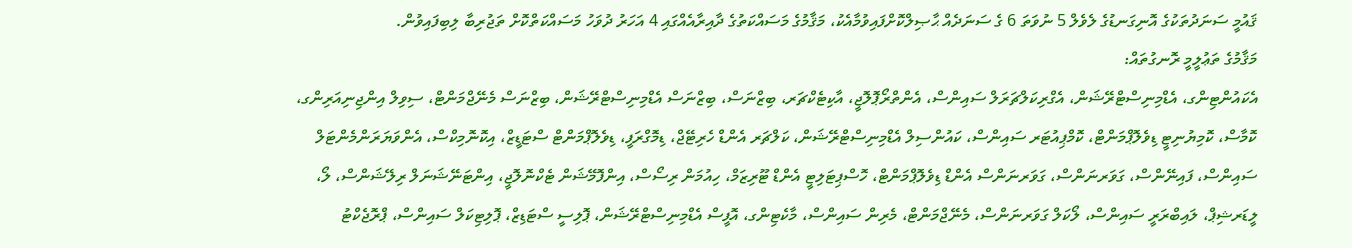ޤައުމީ ސަނަދުތަކުގެ އޮނިގަނޑުގެ ލެވެލް 5 ނުވަތަ 6 ގެ ސަނަދެއް ޙާޞިލްކޮށްފައިވުމާއެކު، މަޤާމުގެ މަސައްކަތުގެ ދާއިރާއެއްގައި 4 އަހަރު ދުވަހު މަސައްކަތްކޮށް ތަޖުރިބާ ލިބިފައިވުން.
މަޤާމުގެ ތަޢުލީމީ ރޮނގުތައް:
އެކައުންޓިންގ، އެޑްމިނިސްޓްރޭޝަން، އެގްރިކަލްޗަރަލް ސައިންސް، އެންތްރޯޕޮލޮޖީ، އާކިޓެކްޗަރ، ބިޒްނަސް، ބިޒްނަސް އެޑްމިނިސްޓްރޭޝަން، ބިޒްނަސް މެނޭޖްމަންޓް، ސިވިލް އިންޖިނިއަރިންގ، ކޮމާސް، ކޮމިޔުނިޓީ ޑިވެލޮޕްމަންޓް، ކޮމްޕިއުޓަރ ސައިންސް، ކައުންސިލް އެޑްމިނިސްޓްރޭޝަން، ކަލްޗަރ އެންޑް ހެރިޓޭޖް، ޑިމޮގްރަފީ، ޑިވެލޮޕްމަންޓް ސްޓަޑީޒް، އިކޮނޮމިކްސް، އެންވަޔަރަންމެންޓަލް ސައިންސް، ފައިނޭންސް، ގަވަރނަންސް، ގަވަރނަންސް އެންޑް ޑިވެލޮޕްމަންޓް، ހޮސްޕިޓަލިޓީ އެންޑް ޓޫރިޒަމް، ހިއުމަން ރިސޯސް، އިންފޮމޭޝަން ޓެކްނޮލޮޖީ، އިންޓަނޭޝަނަލް ރިލޭޝަންސް، ލޯ، ލީޑަރޝިޕް، ލައިބްރަރީ ސައިންސް، ލޯކަލް ގަވަރނަންސް، މެނޭޖްމަންޓް، މެރިން ސައިންސް، މާކެޓިންގ، އޮފީސް އެޑްމިނިސްޓްރޭޝަން، ޕޮލިސީ ސްޓަޑިޒް، ޕޮލިޓިކަލް ސައިންސް، ޕްރޮޖެކްޓު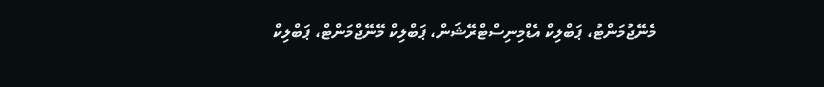މެނޭޖުމަންޓު، ޕަބްލިކް އެޑްމިނިސްޓްރޭޝަން، ޕަބްލިކް މޭނޭޖްމަންޓް، ޕަބްލިކް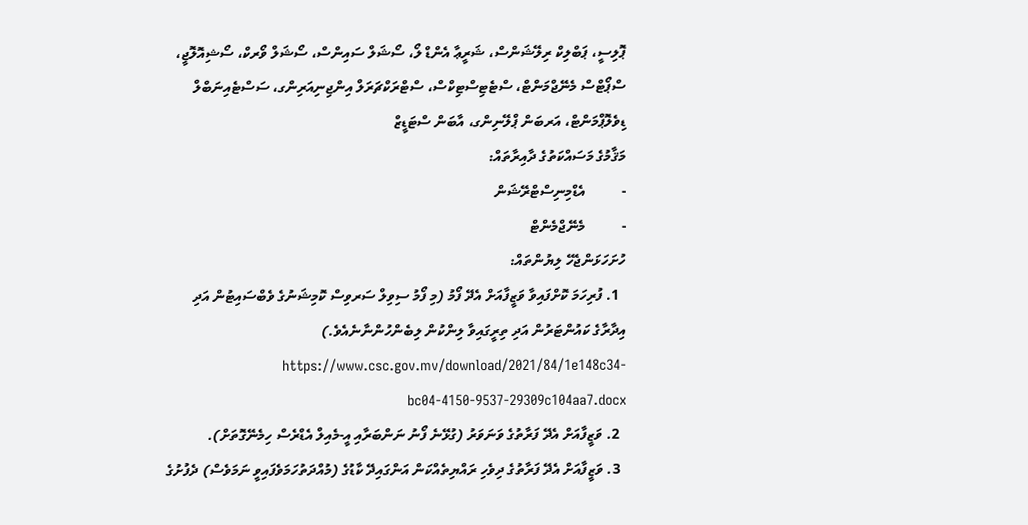ޕޮލިސީ، ޕަބްލިކް ރިލޭޝަންސް، ޝަރީޢާ އެންޑް ލޯ، ސޯޝަލް ސައިންސް، ސޯޝަލް ވޯރކް، ސޯޝިއޮލޮޖީ، ސްޕޯޓްސް މެނޭޖްމަންޓް، ސްޓެޓިސްޓިކްސް، ސްޓްރަކްޗަރަލް އިންޖިނިއަރިންގ، ސަސްޓެއިނަބްލް ޑިވެލޮޕްމަންޓް، އަރބަން ޕްލޭނިންގ، އާބަން ސްޓަޑީޒް
މަޤާމުގެ މަސައްކަތުގެ ދާއިރާތައް:
-          އެޑްމިނިސްޓްރޭޝަން
-          މެނޭޖްމެންޓް
ހުށަހަޅަންޖެހޭ ލިޔުންތައް:
  1. ފުރިހަމަ ކޮށްފައިވާ ވަޒީފާއަށް އެދޭ ފޯމު (މި ފޯމު ސިވިލް ސަރވިސް ކޮމިޝަނުގެ ވެބްސައިޓުން އަދި އިދާރާގެ ކައުންޓަރުން އަދި ތިރީގައިވާ ލިންކުން ލިބެންހުންނާނެއެވެ.) https://www.csc.gov.mv/download/2021/84/1e148c34-bc04-4150-9537-29309c104aa7.docx
  2. ވަޒީފާއަށް އެދޭ ފަރާތުގެ ވަނަވަރު (ގުޅޭނެ ފޯނު ނަންބަރާއި އީ-މެއިލް އެޑްރެސް ހިމެނޭގޮތަށް).
  3. ވަޒީފާއަށް އެދޭ ފަރާތުގެ ދިވެހި ރައްޔިތެއްކަން އަންގައިދޭ ކާޑުގެ (މުއްދަތުހަމަވެފައިވީ ނަމަވެސް) ދެފުށުގެ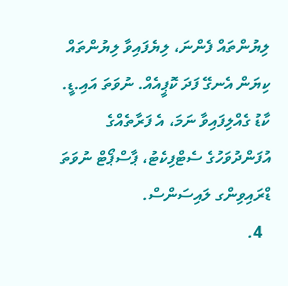ލިޔުންތައް ފެންނަ، ލިޔެފައިވާ ލިޔުންތައް ކިޔަން އެނގޭ ފަދަ ކޮޕީއެއް. ނުވަތަ އައި.ޑީ. ކާޑު ގެއްލިފައިވާ ނަމަ، އެ ފަރާތެއްގެ އުފަންދުވަހުގެ ސެޓްފިކެޓު، ޕާސްޕޯޓް ނުވަތަ ޑްރައިވިންގ ލައިސަންސް.
  4.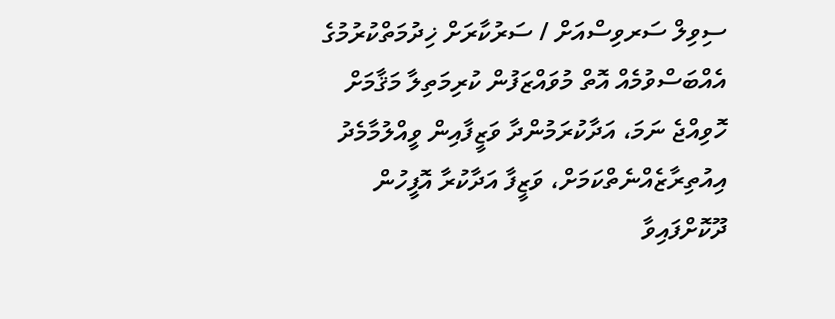ސިވިލް ސަރވިސްއަށް / ސަރުކާރަށް ޚިދުމަތްކުރުމުގެ އެއްބަސްވުމެއް އޮތް މުވައްޒަފުން ކުރިމަތިލާ މަޤާމަށް ހޮވިއްޖެ ނަމަ، އަދާކުރަމުންދާ ވަޒީފާއިން ވީއްލުމާމެދު އިއުތިރާޒެއްނެތްކަމަށް، ވަޒީފާ އަދާކުރާ އޮފީހުން ދޫކޮށްފައިވާ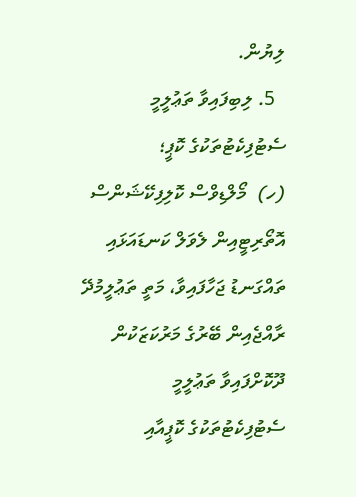ލިޔުން.
  5. ލިބިފައިވާ ތަޢުލީމީ ސެޓުފިކެޓުތަކުގެ ކޮޕީ؛
(ހ)  މޯލްޑިވްސް ކޮލިފިކޭޝަންސް އޮތޯރިޓީއިން ލެވަލް ކަނޑައަޅައި ތައްގަނޑު ޖަހާފައިވާ، މަތީ ތަޢުލީމުދޭ ރާއްޖެއިން ބޭރުގެ މަރުކަޒަކުން ދޫކޮށްފައިވާ ތަޢުލީމީ ސެޓުފިކެޓުތަކުގެ ކޮޕީއާއި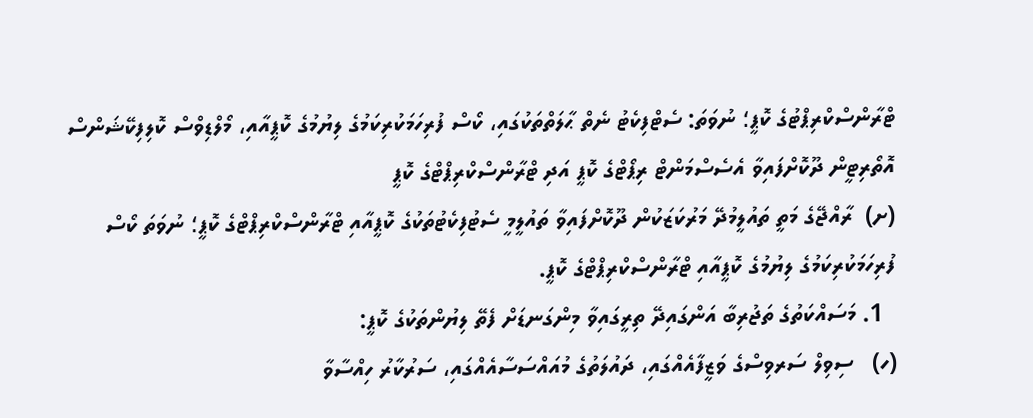ޓްރާންސްކްރިޕްޓުގެ ކޮޕީ؛ ނުވަތަ: ސެޓްފިކެޓު ނެތް ޙާލަތްތަކުގައި، ކޯސް ފުރިހަމަކުރިކަމުގެ ލިޔުމުގެ ކޮޕީއާއި، މޯލްޑިވްސް ކޮލިފިކޭޝަންސް އޮތޯރިޓީން ދޫކޮށްފައިވާ އެސެސްމަންޓް ރިޕޯޓްގެ ކޮޕީ އަދި ޓްރާންސްކްރިޕްޓްގެ ކޮޕީ
(ށ)  ރާއްޖޭގެ މަތީ ތައުލީމުދޭ މަރުކަޒަކުން ދޫކޮށްފައިވާ ތައުލީމީ ސެޓުފިކެޓުތަކުގެ ކޮޕީއާއި ޓްރާންސްކްރިޕްޓްގެ ކޮޕީ؛ ނުވަތަ ކޯސް ފުރިހަމަކުރިކަމުގެ ލިޔުމުގެ ކޮޕީއާއި ޓްރާންސްކްރިޕްޓްގެ ކޮޕީ.
  1. މަސައްކަތުގެ ތަޖުރިބާ އަންގައިދޭ ތިރީގައިވާ މިންގަނޑަށް ފެތޭ ލިޔުންތަކުގެ ކޮޕީ:
(ހ)   ސިވިލް ސަރވިސްގެ ވަޒީފާއެއްގައި، ދައުލަތުގެ މުއައްސަސާއެއްގައި، ސަރުކާރު ހިއްސާވާ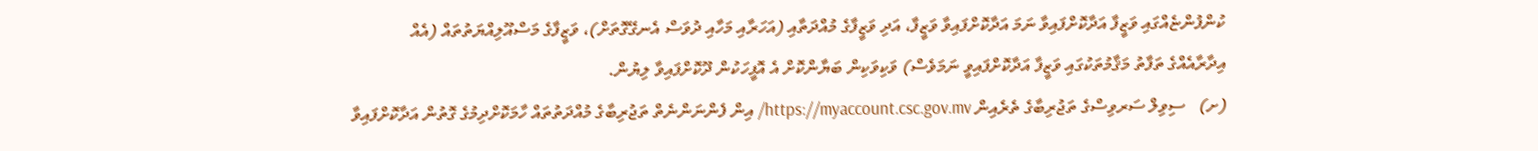ކުންފުންޏެއްގައި ވަޒީފާ އަދާކޮށްފައިވާ ނަމަ އަދާކޮށްފައިވާ ވަޒީފާ، އަދި ވަޒީފާގެ މުއްދަތާއި (އަހަރާއި މަހާއި ދުވަސް އެނގޭގޮތަށް)، ވަޒީފާގެ މަސްއޫލިއްޔަތުތައް (އެއް އިދާރާއެއްގެ ތަފާތު މަޤާމުތަކުގައި ވަޒީފާ އަދާކޮށްފައިވީ ނަމަވެސް) ވަކިވަކިން ބަޔާންކޮށް އެ އޮފީހަކުން ދޫކޮށްފައިވާ ލިޔުން.
(ށ)   ސިވިލް ސަރވިސްގެ ތަޖުރިބާގެ ތެރެއިން https://myaccount.csc.gov.mv/ އިން ފެންނަންނެތް ތަޖުރިބާގެ މުއްދަތުތައް ހާމަކޮށްދިމުގެ ގޮތުން އަދާކޮށްފައިވާ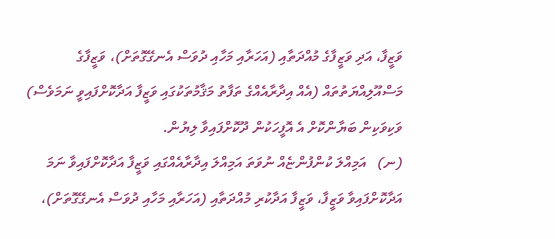ވަޒީފާ، އަދި ވަޒީފާގެ މުއްދަތާއި (އަހަރާއި މަހާއި ދުވަސް އެނގޭގޮތަށް)، ވަޒީފާގެ މަސްއޫލިއްޔަތުތައް (އެއް އިދާރާއެއްގެ ތަފާތު މަޤާމުތަކުގައި ވަޒީފާ އަދާކޮށްފައިވީ ނަމަވެސް) ވަކިވަކިން ބަޔާންކޮށް އެ އޮފީހަކުން ދޫކޮށްފައިވާ ލިޔުން.
(ނ)   އަމިއްލަ ކުންފުންޏެއް ނުވަތަ އަމިއްލަ އިދާރާއެއްގައި ވަޒީފާ އަދާކޮށްފައިވާ ނަމަ އަދާކޮށްފައިވާ ވަޒީފާ، ވަޒީފާ އަދާކުރި މުއްދަތާއި (އަހަރާއި މަހާއި ދުވަސް އެނގޭގޮތަށް)،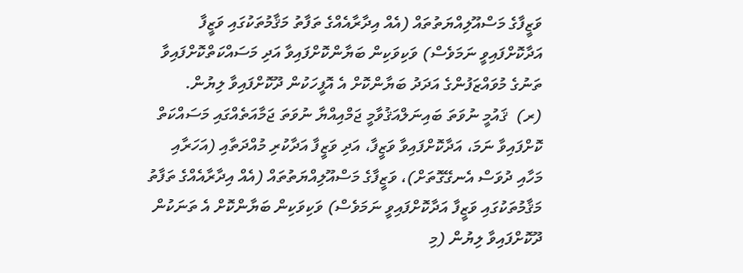ވަޒީފާގެ މަސްއޫލިއްޔަތުތައް (އެއް އިދާރާއެއްގެ ތަފާތު މަޤާމުތަކުގައި ވަޒީފާ އަދާކޮށްފައިވީ ނަމަވެސް) ވަކިވަކިން ބަޔާންކޮށްފައިވާ އަދި މަސައްކަތްކޮށްފައިވާ ތަނުގެ މުވައްޒަފުންގެ އަދަދު ބަޔާންކޮށް އެ އޮފީހަކުން ދޫކޮށްފައިވާ ލިޔުން.
(ރ)  ޤައުމީ ނުވަތަ ބައިނަލްއަޤުވާމީ ޖަމްއިއްޔާ ނުވަތަ ޖަމާއަތެއްގައި މަސައްކަތް ކޮށްފައިވާ ނަމަ، އަދާކޮށްފައިވާ ވަޒީފާ، އަދި ވަޒީފާ އަދާކުރި މުއްދަތާއި (އަހަރާއި މަހާއި ދުވަސް އެނގޭގޮތަށް)، ވަޒީފާގެ މަސްއޫލިއްޔަތުތައް (އެއް އިދާރާއެއްގެ ތަފާތު މަޤާމުތަކުގައި ވަޒީފާ އަދާކޮށްފައިވީ ނަމަވެސް) ވަކިވަކިން ބަޔާންކޮށް އެ ތަނަކުން ދޫކޮށްފައިވާ ލިޔުން (މި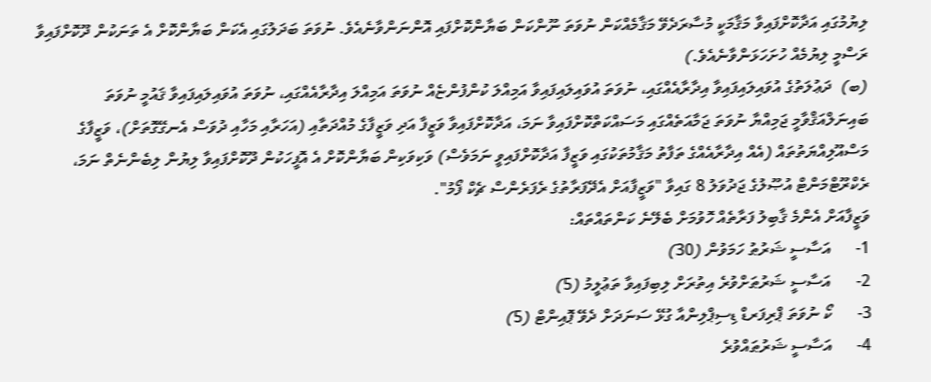ލިޔުމުގައި އަދާކޮށްފައިވާ މަޤާމަކީ މުސާރަދެވޭ މަޤާމެއްކަން ނުވަތަ ނޫންކަން ބަޔާންކޮށްފައި އޮންނަންވާނެއެވެ. ނުވަތަ ބަދަލުގައި އެކަން ބަޔާންކޮށް އެ ތަނަކުން ދޫކޮށްފައިވާ ރަސްމީ ލިޔުމެއް ހުށަހަޅަންވާނެއެވެ.)
(ބ)  ދަޢުލަތުގެ އުވައިލައިފައިވާ އިދާރާއެއްގައި، ނުވަތަ އުވައިލައިފައިވާ އަމިއްލަ ކުންފުންޏެއް ނުވަތަ އަމިއްލަ އިދާރާއެއްގައި، ނުވަތަ އުވައިލައިފައިވާ ޤައުމީ ނުވަތަ ބައިނަލްއަޤްވާމީ ޖަމިއްޔާ ނުވަތަ ޖަމާއަތެއްގައި މަސައްކަތްކޮށްފައިވާ ނަމަ، އަދާކޮށްފައިވާ ވަޒީފާ އަދި ވަޒީފާގެ މުއްދަތާއި (އަހަރާއި މަހާއި ދުވަސް އެނގޭގޮތަށް)، ވަޒީފާގެ މަސްއޫލިއްޔަތުތައް (އެއް އިދާރާއެއްގެ ތަފާތު މަޤާމުތަކުގައި ވަޒީފާ އަދާކޮށްފައިވީ ނަމަވެސް) ވަކިވަކިން ބަޔާންކޮށް އެ އޮފީހަކުން ދޫކޮށްފައިވާ ލިޔުން ލިބެންނެތް ނަމަ، ރެކްރޫޓްމަންޓް އުޞޫލުގެ ޖަދުވަލު 8 ގައިވާ "ވަޒީފާއަށް އެދޭފަރާތުގެ ރެފަރެންސް ޗެކް ފޯމު".
ވަޒީފާއަށް އެންމެ ޤާބިލު ފަރާތެއް ހޮވުމަށް ބެލޭނެ ކަންތައްތައް:
1-      އަސާސީ ޝަރުޠު ހަމަވުން (30)
2-      އަސާސީ ޝަރުޠަށްވުރެ އިތުރަށް ލިބިފައިވާ ތަޢުލީމު (5)
3-      ކޯ ނުވަތަ ޕްރިފަރޑް ޑިސިޕްލިންއާ ގުޅޭ ސަނަދަށް ދެވޭ ޕޮއިންޓް (5)
4-      އަސާސީ ޝަރުޠައްވުރެ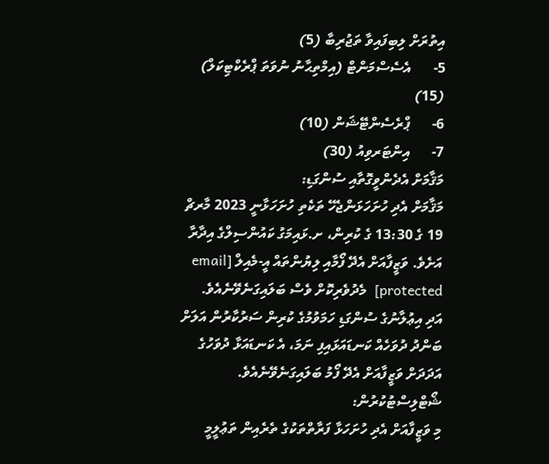އިތުރަށް ލިބިފައިވާ ތަޖުރިބާ (5)
5-      އެސެސްމަންޓް (އިމްތިޙާނު ނުވަތަ ޕްރެކްޓިކަލް) (15)
6-      ޕްރެސެންޓޭޝަން (10)
7-      އިންޓަރވިއު (30)
މަޤާމަށް އެދެންވީގޮތާއި ސުންގަޑި:
މަޤާމަށް އެދި ހުށަހަޅަންޖެހޭ ތަކެތި ހުށަހަޅާނީ 2023 މާރޗް 19 ގެ 13:30 ގެ ކުރިން، ށ.ޅައިމަގު ކައުންސިލްގެ އިދާރާ އަށެވެ. ވަޒީފާއަށް އެދޭ ފޯމާއި ލިޔުންތައް އީ-މެއިލް [email protected]  މެދުވެރިކޮށް ވެސް ބަލައިގަނެވޭނެއެވެ.
އަދި އިޢުލާނުގެ ސުންގަޑި ހަމަވުމުގެ ކުރިން ސަރުކާރުން އަލަށް ބަންދު ދުވަހެއް ކަނޑައަޅައިފި ނަމަ، އެ ކަނޑައަޅާ ދުވަހުގެ އަދަދަށް ވަޒީފާއަށް އެދޭ ފޯމު ބަލައިގަނެވޭނެއެވެ.
ޝޯޓްލިސްޓުކުރުން:
މި ވަޒީފާއަށް އެދި ހުށަހަޅާ ފަރާތްތަކުގެ ތެރެއިން ތަޢުލީމީ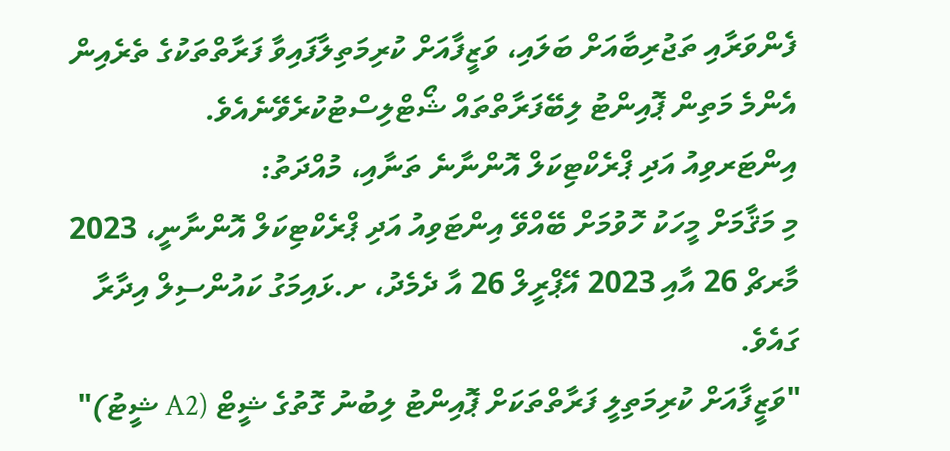ފެންވަރާއި ތަޖުރިބާއަށް ބަލައި، ވަޒީފާއަށް ކުރިމަތިލާފައިވާ ފަރާތްތަކުގެ ތެރެއިން އެންމެ މަތިން ޕޮއިންޓު ލިބޭފަރާތްތައް ޝޯޓްލިސްޓުކުރެވޭނެއެވެ.
އިންޓަރވިއު އަދި ޕްރެކްޓިކަލް އޮންނާނެ ތަނާއި، މުއްދަތު:
މި މަޤާމަށް މީހަކު ހޮވުމަށް ބޭއްވޭ އިންޓަވިއު އަދި ޕްރެކްޓިކަލް އޮންނާނީ، 2023 މާރޗް 26 އާއި 2023 އޭޕްރީލް 26 އާ ދެމެދު، ށ.ޅައިމަގު ކައުންސިލް އިދާރާ ގައެވެ.
"ވަޒީފާއަށް ކުރިމަތިލީ ފަރާތްތަކަށް ޕޮއިންޓު ލިބުނު ގޮތުގެ ޝީޓް (A2 ޝީޓު)"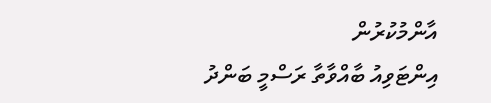އާންމުކުރުން
އިންޓަވިއު ބާއްވާތާ ރަސްމީ ބަންދު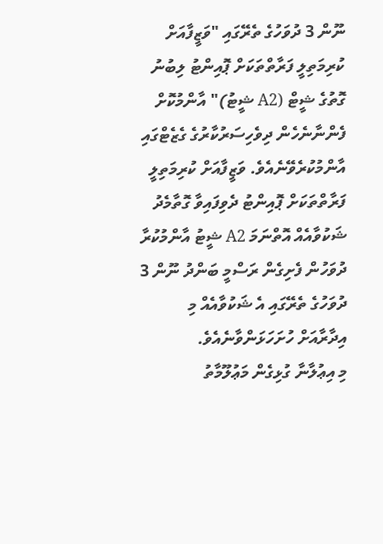ނޫން 3 ދުވަހުގެ ތެރޭގައި "ވަޒީފާއަށް ކުރިމަތިލީ ފަރާތްތަކަށް ޕޮއިންޓު ލިބުނު ގޮތުގެ ޝީޓް (A2 ޝީޓު)" އާންމުކޮށް ފެންނާނެހެން ދިވެހިސަރުކާރުގެ ގެޒެޓްގައި އާންމުކުރެވޭނެއެވެ. ވަޒީފާއަށް ކުރިމަތިލީ ފަރާތްތަކަށް ޕޮއިންޓު ދެވިފައިވާ ގޮތާމެދު ޝަކުވާއެއް އޮތްނަމަ A2 ޝީޓު އާންމުކުރާ ދުވަހުން ފެށިގެން ރަސްމީ ބަންދު ނޫން 3 ދުވަހުގެ ތެރޭގައި އެ ޝަކުވާއެއް މި އިދާރާއަށް ހުށަހަޅަންވާނެއެވެ.
މި އިޢުލާނާ ގުޅިގެން މަޢުލޫމާތު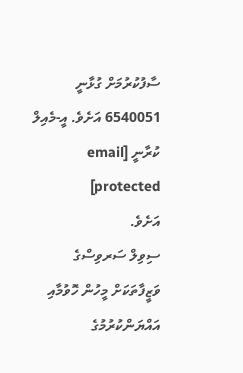ސާފުކުރުމަށް ގުޅާނީ 6540051 އަށެވެ. އީ-މެއިލް ކުރާނީ [email protected]
އަށެވެ.
ސިވިލް ސަރވިސްގެ ވަޒީފާތަކަށް މީހުން ހޮވުމާއި އައްޔަންކުރުމުގެ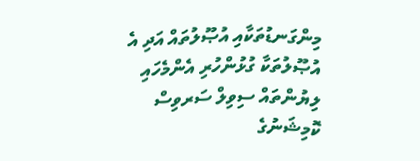މިންގަނޑުތަކާއި އުޞޫލުތައް އަދި އެ އުޞޫލުތަކާ ގުޅުންހުރި އެންމެހައި ލިޔުންތައް ސިވިލް ސަރވިސް ކޮމިޝަނުގެ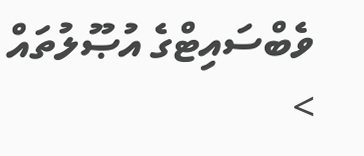ވެބްސައިޓްގެ އުޞޫލުތައް >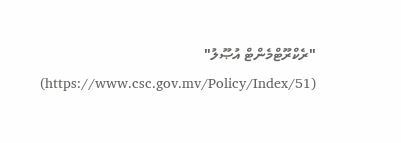"ރެކްރޫޓްމެންޓް އުޞޫލު" (https://www.csc.gov.mv/Policy/Index/51)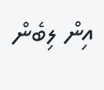އިން ލިބެން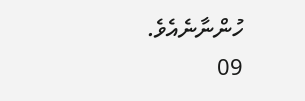ހުންނާނެއެވެ.
09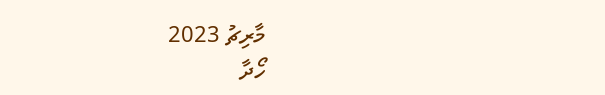މާރިޗު 2023
ހޯދާ